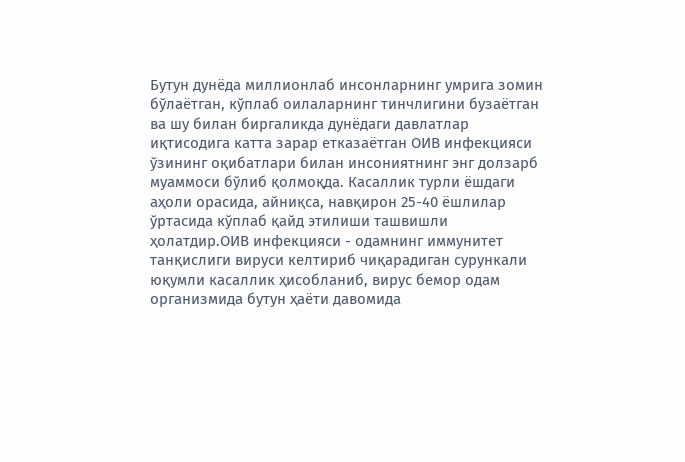Бутун дунёда миллионлаб инсонларнинг умрига зомин бўлаётган, кўплаб оилаларнинг тинчлигини бузаётган ва шу билан биргаликда дунёдаги давлатлар иқтисодига катта зарар етказаётган ОИВ инфекцияси ўзининг оқибатлари билан инсониятнинг энг долзарб муаммоси бўлиб қолмоқда. Касаллик турли ёшдаги аҳоли орасида, айниқса, навқирон 25-40 ёшлилар ўртасида кўплаб қайд этилиши ташвишли ҳолатдир.ОИВ инфекцияси - одамнинг иммунитет танқислиги вируси келтириб чиқарадиган сурункали юқумли касаллик ҳисобланиб, вирус бемор одам организмида бутун ҳаёти давомида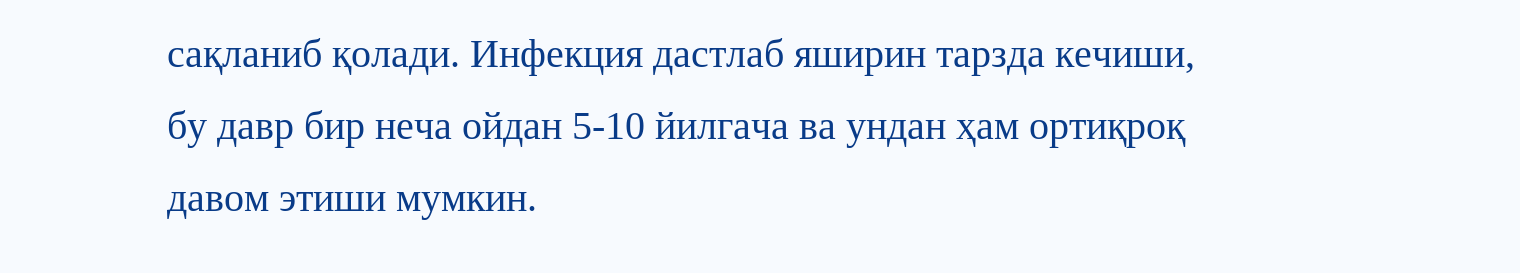сақланиб қолади. Инфекция дастлаб яширин тарзда кечиши, бу давр бир неча ойдан 5-10 йилгача ва ундан ҳам ортиқроқ давом этиши мумкин.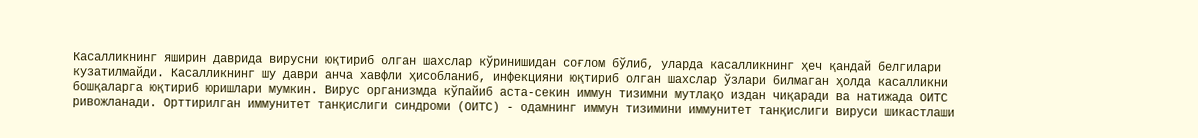Касалликнинг яширин даврида вирусни юқтириб олган шахслар кўринишидан соғлом бўлиб, уларда касалликнинг ҳеч қандай белгилари кузатилмайди. Касалликнинг шу даври анча хавфли ҳисобланиб, инфекцияни юқтириб олган шахслар ўзлари билмаган ҳолда касалликни бошқаларга юқтириб юришлари мумкин. Вирус организмда кўпайиб аста-секин иммун тизимни мутлақо издан чиқаради ва натижада ОИТС ривожланади. Орттирилган иммунитет танқислиги синдроми (ОИТС) - одамнинг иммун тизимини иммунитет танқислиги вируси шикастлаши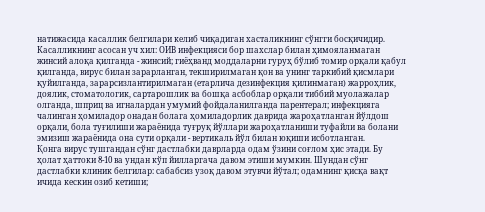натижасида касаллик белгилари келиб чиқадиган хасталикнинг сўнгги босқичидир.
Касалликнинг асосан уч хил: ОИВ инфекцияси бор шахслар билан ҳимояланмаган жинсий алоқа қилганда - жинсий; гиёҳванд моддаларни гуруҳ бўлиб томир орқали қабул қилганда, вирус билан зарарланган, текширилмаган қон ва унинг таркибий қисмлари қуйилганда, зарарсизлантирилмаган (етарлича дезинфекция қилинмаган) жарроҳлик, доялик, стоматологик, сартарошлик ва бошқа асбоблар орқали тиббий муолажалар олганда, шприц ва игналардан умумий фойдаланилганда парентерал; инфекцияга чалинган ҳомиладор онадан болага ҳомиладорлик даврида жароҳатланган йўлдош орқали, бола туғилиши жараёнида туғруқ йўллари жароҳатланиши туфайли ва болани эмизиш жараёнида она сути орқали - вертикаль йўл билан юқиши исботланган.
Қонга вирус тушгандан сўнг дастлабки даврларда одам ўзини соғлом ҳис этади. Бу ҳолат ҳаттоки 8-10 ва ундан кўп йилларгача давом этиши мумкин. Шундан сўнг дастлабки клиник белгилар: сабабсиз узоқ давом этувчи йўтал; одамнинг қисқа вақт ичида кескин озиб кетиши;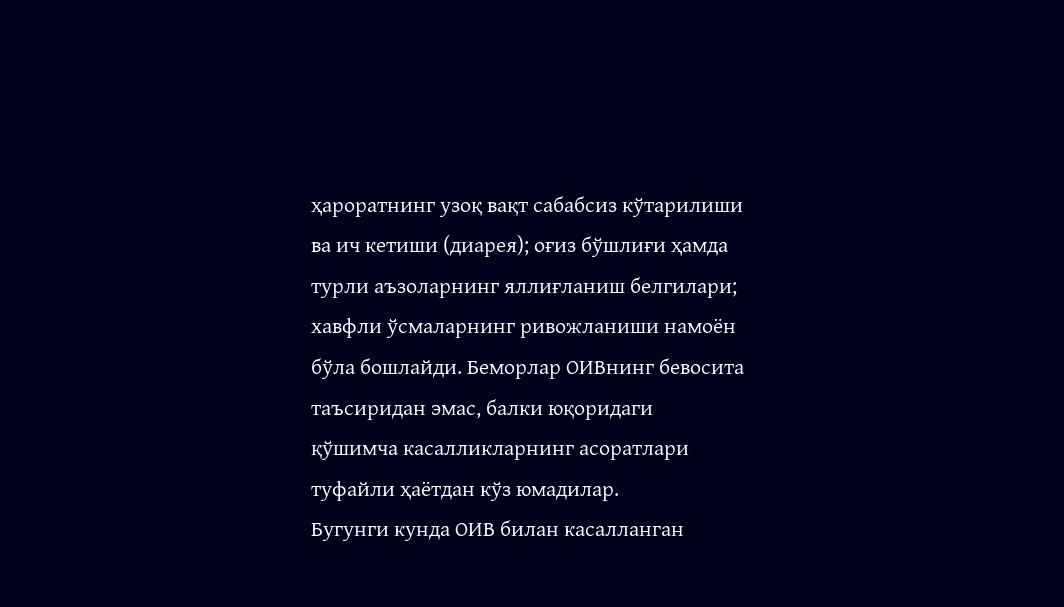ҳароратнинг узоқ вақт сабабсиз кўтарилиши ва ич кетиши (диарея); оғиз бўшлиғи ҳамда турли аъзоларнинг яллиғланиш белгилари; хавфли ўсмаларнинг ривожланиши намоён бўла бошлайди. Беморлар ОИВнинг бевосита таъсиридан эмас, балки юқоридаги қўшимча касалликларнинг асоратлари туфайли ҳаётдан кўз юмадилар.
Бугунги кунда ОИВ билан касалланган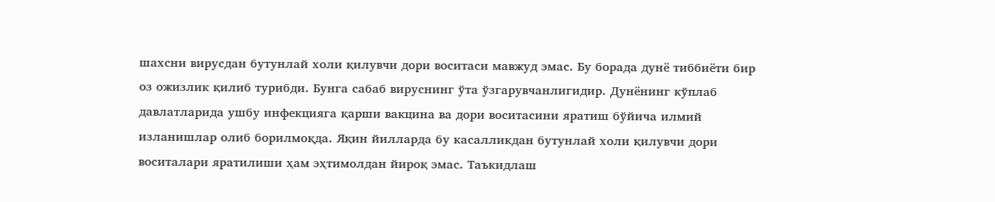шахсни вирусдан бутунлай холи қилувчи дори воситаси мавжуд эмас. Бу борада дунё тиббиёти бир оз ожизлик қилиб турибди. Бунга сабаб вируснинг ўта ўзгарувчанлигидир. Дунёнинг кўплаб давлатларида ушбу инфекцияга қарши вакцина ва дори воситасини яратиш бўйича илмий изланишлар олиб борилмоқда. Яқин йилларда бу касалликдан бутунлай холи қилувчи дори воситалари яратилиши ҳам эҳтимолдан йироқ эмас. Таъкидлаш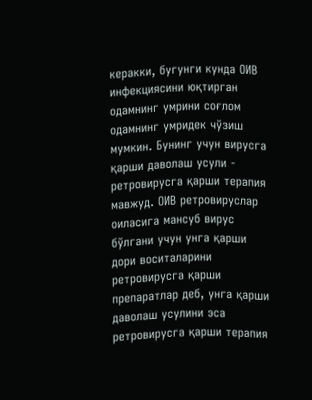керакки, бугунги кунда ОИВ инфекциясини юқтирган одамнинг умрини соғлом одамнинг умридек чўзиш мумкин. Бунинг учун вирусга қарши даволаш усули - ретровирусга қарши терапия мавжуд. ОИВ ретровируслар оиласига мансуб вирус бўлгани учун унга қарши дори воситаларини ретровирусга қарши препаратлар деб, унга қарши даволаш усулини эса ретровирусга қарши терапия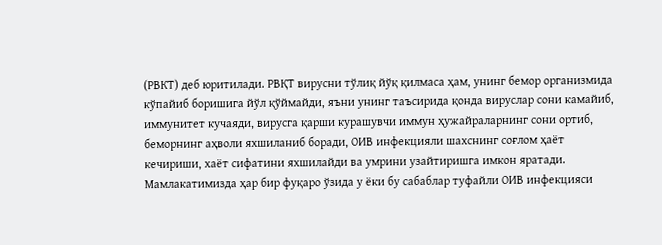(РВКТ) деб юритилади. РВҚТ вирусни тўлиқ йўқ қилмаса ҳам, унинг бемор организмида кўпайиб боришига йўл қўймайди, яъни унинг таъсирида қонда вируслар сони камайиб, иммунитет кучаяди, вирусга қарши курашувчи иммун ҳужайраларнинг сони ортиб, беморнинг аҳволи яхшиланиб боради, ОИВ инфекцияли шахснинг соғлом ҳаёт кечириши, хаёт сифатини яхшилайди ва умрини узайтиришга имкон яратади.
Мамлакатимизда ҳар бир фуқаро ўзида у ёки бу сабаблар туфайли ОИВ инфекцияси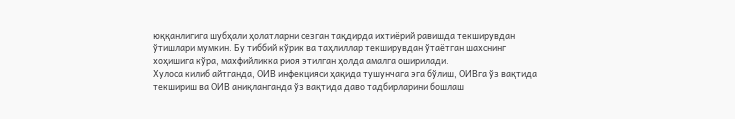юққанлигига шубҳали ҳолатларни сезган тақдирда ихтиёрий равишда текширувдан ўтишлари мумкин. Бу тиббий кўрик ва таҳлиллар текширувдан ўтаётган шахснинг хоҳишига кўра, махфийликка риоя этилган ҳолда амалга оширилади.
Хулоса килиб айтганда, ОИВ инфекцияси ҳақида тушунчага эга бўлиш, ОИВга ўз вақтида текшириш ва ОИВ аниқланганда ўз вақтида даво тадбирларини бошлаш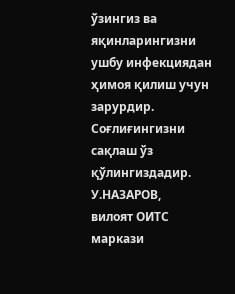ўзингиз ва яқинларингизни ушбу инфекциядан ҳимоя қилиш учун зарурдир. Соғлиғингизни сақлаш ўз қўлингиздадир.
У.НАЗАРОВ,
вилоят ОИТС маркази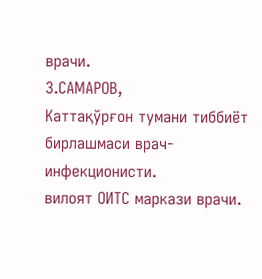врачи.
З.САМАРОВ,
Каттақўрғон тумани тиббиёт бирлашмаси врач-инфекционисти.
вилоят ОИТС маркази врачи.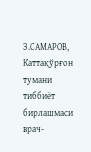З.САМАРОВ,
Каттақўрғон тумани тиббиёт бирлашмаси врач-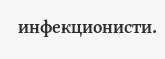инфекционисти.